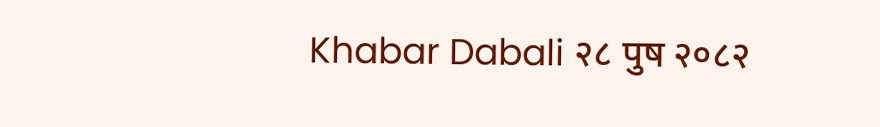Khabar Dabali २८ पुष २०८२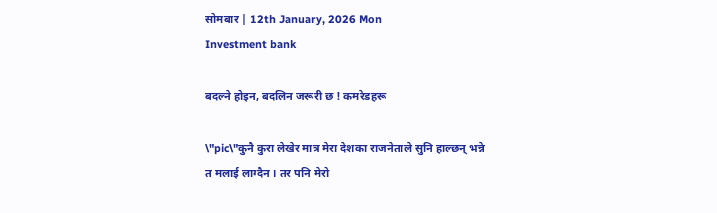सोमबार | 12th January, 2026 Mon
Investment bank

बदल्ने होइन, बदलिन जरूरी छ ! कमरेडहरू

\"pic\"कुनै कुरा लेखेर मात्र मेरा देशका राजनेताले सुनि हाल्छन् भन्ने त मलाई लाग्दैन । तर पनि मेरो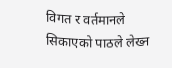विगत र वर्तमानले सिकाएको पाठले लेख्न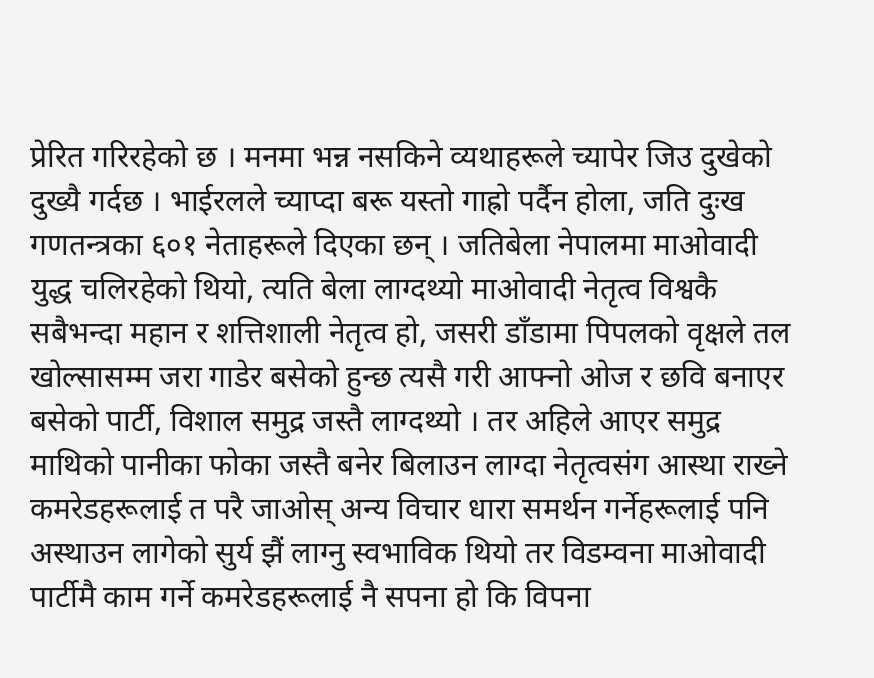प्रेरित गरिरहेको छ । मनमा भन्न नसकिने व्यथाहरूले च्यापेर जिउ दुखेको दुख्यै गर्दछ । भाईरलले च्याप्दा बरू यस्तो गाह्रो पर्दैन होला, जति दुःख गणतन्त्रका ६०१ नेताहरूले दिएका छन् । जतिबेला नेपालमा माओवादी युद्ध चलिरहेको थियो, त्यति बेला लाग्दथ्यो माओवादी नेतृत्व विश्वकै सबैभन्दा महान र शत्तिशाली नेतृत्व हो, जसरी डाँडामा पिपलको वृक्षले तल खोल्सासम्म जरा गाडेर बसेको हुन्छ त्यसै गरी आफ्नो ओज र छवि बनाएर बसेको पार्टी, विशाल समुद्र जस्तै लाग्दथ्यो । तर अहिले आएर समुद्र माथिको पानीका फोका जस्तै बनेर बिलाउन लाग्दा नेतृत्वसंग आस्था राख्ने कमरेडहरूलाई त परै जाओस् अन्य विचार धारा समर्थन गर्नेहरूलाई पनि अस्थाउन लागेको सुर्य झैं लाग्नु स्वभाविक थियो तर विडम्वना माओवादी पार्टीमै काम गर्ने कमरेडहरूलाई नै सपना हो कि विपना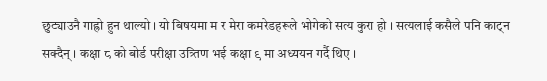छुट्याउनै गाह्रो हुन थाल्यो । यो बिषयमा म र मेरा कमरेडहरूले भोगेको सत्य कुरा हो । सत्यलाई कसैले पनि काट्न सक्दैन् । कक्षा ८ को बोर्ड परीक्षा उत्र्तिण भई कक्षा ९ मा अध्ययन गर्दै थिए ।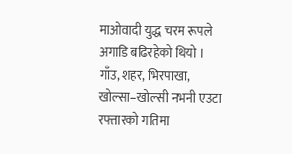माओवादी युद्ध चरम रूपले अगाडि बढिरहेको थियो । गाँउ, शहर, भिरपाखा, खोल्सा–खोल्सी नभनी एउटा रफ्तारको गतिमा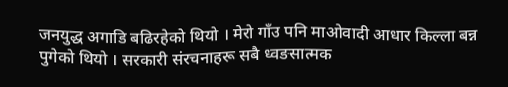जनयुद्ध अगाडि बढिरहेको थियो । मेरो गाँउ पनि माओवादी आधार किल्ला बन्न पुगेको थियो । सरकारी संरचनाहरू सबै ध्वङसात्मक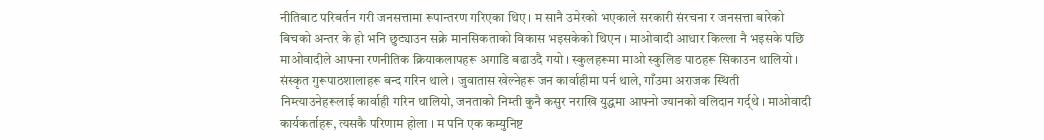नीतिबाट परिबर्तन गरी जनसत्तामा रूपान्तरण गरिएका थिए । म सानै उमेरको भएकाले सरकारी संरचना र जनसत्ता बारेको बिचको अन्तर के हो भनि छुट्याउन सक्ने मानसिकताको विकास भइसकेको थिएन । माओवादी आधार किल्ला नै भइसके पछि माओवादीले आफ्ना रणनीतिक क्रियाकलापहरू अगाडि बढाउदै गयो । स्कुलहरूमा माओ स्कुलिङ पाठहरू सिकाउन थालियो । संस्कृत गुरूपाठशालाहरू बन्द गरिन थाले । जुवातास खेल्नेहरू जन कार्वाहीमा पर्न थाले, गाँउमा अराजक स्थिती निम्त्याउनेहरूलाई कार्वाही गरिन थालियो, जनताको निम्ती कुनै कसुर नराखि युद्धमा आफ्नो ज्यानको वलिदान गर्द्थे । माओवादी कार्यकर्ताहरू, त्यसकै परिणाम होला । म पनि एक कम्युनिष्ट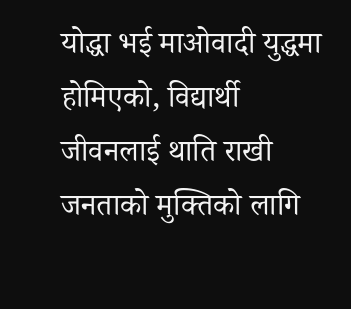योद्धा भई माओवादी युद्धमा होमिएको, विद्यार्थी जीवनलाई थाति राखी जनताको मुक्तिको लागि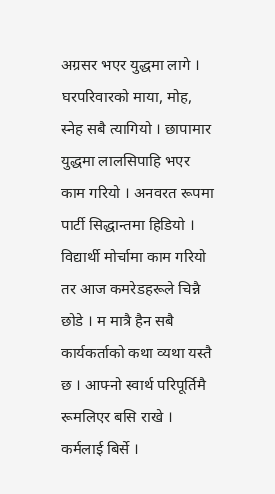अग्रसर भएर युद्धमा लागे । घरपरिवारको माया, मोह, स्नेह सबै त्यागियो । छापामार युद्धमा लालसिपाहि भएर काम गरियो । अनवरत रूपमा पार्टी सिद्धान्तमा हिडियो । विद्यार्थी मोर्चामा काम गरियो तर आज कमरेडहरूले चिन्नै छोडे । म मात्रै हैन सबै कार्यकर्ताको कथा व्यथा यस्तै छ । आफ्नो स्वार्थ परिपूर्तिमै रूमलिएर बसि राखे । कर्मलाई बिर्से ।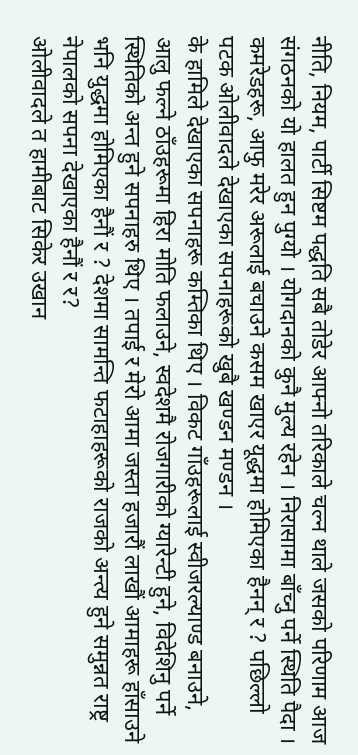नीति, नियम, पार्टी सिष्टम पद्धति सबै तोडेर आफ्नो तरिकाले चल्न थाले जसको परिणाम आज संगठनको यो हालत हुन पुग्यो । योगदानको कुनै मुल्य रहेन । निरासामा बाँच्नु पर्ने स्थिति पैदा । कमरेडहरू, आफु मरेर अरूलाई बचाउने कसम खाएर यूद्धमा होमिएका हैनन् र ? पछिल्लो पटक ओलीवादले देखाएका सपनाहरूको खुबै खण्डन मण्डन ।
के हामिले देखाएका सपनाहरू कम्तिका थिए । विकट गाँउहरूलाई स्वीजरल्याण्ड बनाउने, आलु फल्ने ठाँउहरूमा हिरा मोति फलाउने, स्वदेशमै रोजगारीको ग्यारेन्टी हुने, विदेशिनु पर्ने स्थितिको अन्त हुने सपनाहरु थिए । तपाई र मेरो आमा जस्ता हजारौं लाखौं आमाहरू हाँसाउने भनि युद्धमा होमिएका हैनौं र ? देशमा सामन्ति फटाहाहरूको राजको अन्त्य हुने समुन्नत राष्ट्र नेपालको सपना देखाएका हैनौं र र?
ओलीवादले त हामीबाट सिकेर उखान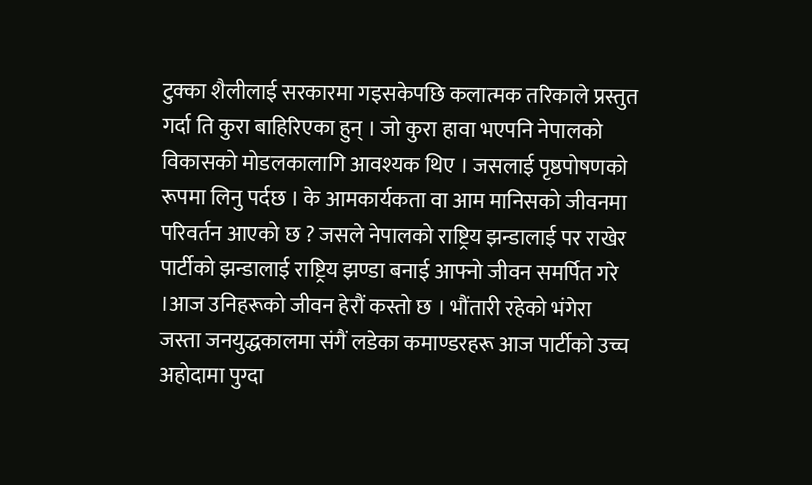टुक्का शैलीलाई सरकारमा गइसकेपछि कलात्मक तरिकाले प्रस्तुत गर्दा ति कुरा बाहिरिएका हुन् । जो कुरा हावा भएपनि नेपालको विकासको मोडलकालागि आवश्यक थिए । जसलाई पृष्ठपोषणको रूपमा लिनु पर्दछ । के आमकार्यकता वा आम मानिसको जीवनमा परिवर्तन आएको छ ? जसले नेपालको राष्ट्रिय झन्डालाई पर राखेर पार्टीको झन्डालाई राष्ट्रिय झण्डा बनाई आफ्नो जीवन समर्पित गरे ।आज उनिहरूको जीवन हेरौं कस्तो छ । भौंतारी रहेको भंगेरा जस्ता जनयुद्धकालमा संगैं लडेका कमाण्डरहरू आज पार्टीको उच्च अहोदामा पुग्दा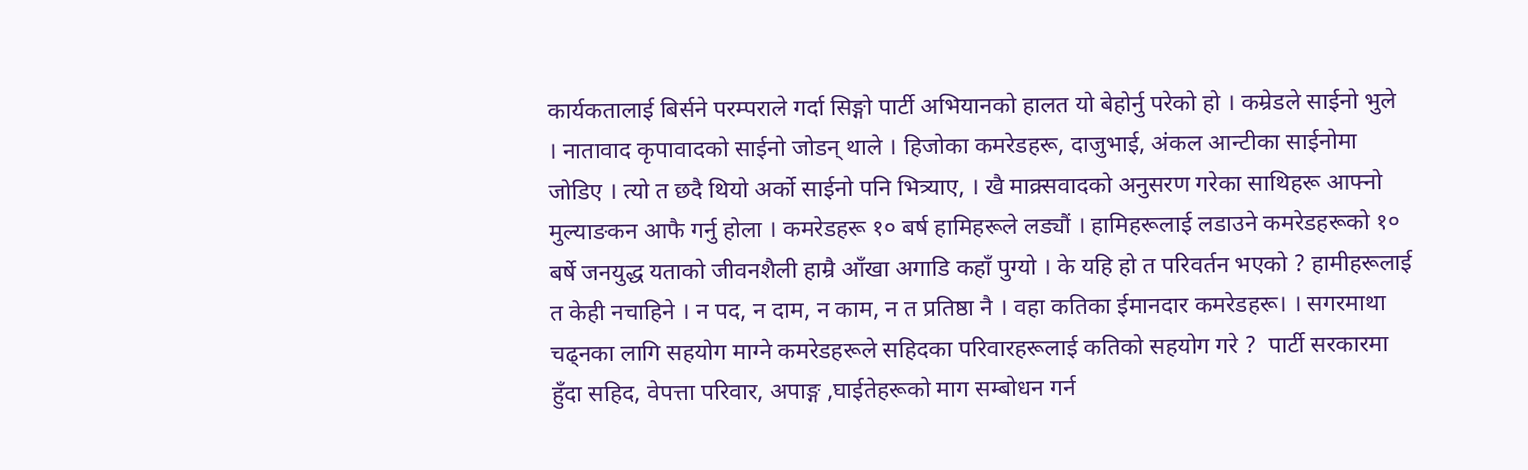कार्यकतालाई बिर्सने परम्पराले गर्दा सिङ्गो पार्टी अभियानको हालत यो बेहोर्नु परेको हो । कम्रेडले साईनो भुले । नातावाद कृपावादको साईनो जोडन् थाले । हिजोका कमरेडहरू, दाजुभाई, अंकल आन्टीका साईनोमा जोडिए । त्यो त छदै थियो अर्को साईनो पनि भित्र्याए, । खै माक्र्सवादको अनुसरण गरेका साथिहरू आफ्नो मुल्याङकन आफै गर्नु होला । कमरेडहरू १० बर्ष हामिहरूले लड्यौं । हामिहरूलाई लडाउने कमरेडहरूको १० बर्षे जनयुद्ध यताको जीवनशैली हाम्रै आँखा अगाडि कहाँ पुग्यो । के यहि हो त परिवर्तन भएको ? हामीहरूलाई त केही नचाहिने । न पद, न दाम, न काम, न त प्रतिष्ठा नै । वहा कतिका ईमानदार कमरेडहरू। । सगरमाथा चढ्नका लागि सहयोग माग्ने कमरेडहरूले सहिदका परिवारहरूलाई कतिको सहयोग गरे ?  पार्टी सरकारमा हुँदा सहिद, वेपत्ता परिवार, अपाङ्ग ,घाईतेहरूको माग सम्बोधन गर्न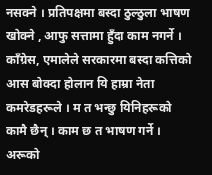नसक्ने । प्रतिपक्षमा बस्दा ठुल्ठुला भाषण खोक्ने , आफु सत्तामा हुँदा काम नगर्ने । काँग्रेस, एमालेले सरकारमा बस्दा कत्तिको आस बोक्दा होलान यि हाम्रा नेता कमरेडहरूले । म त भन्छु यिनिहरूको कामै छैन् । काम छ त भाषण गर्ने । अरूको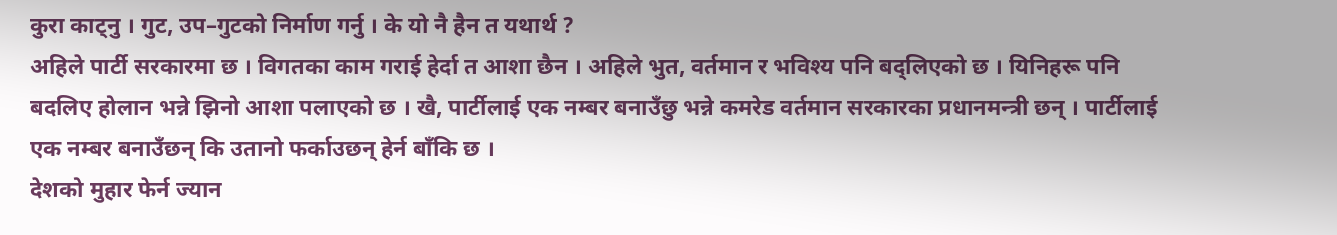कुरा काट्नु । गुट, उप–गुटको निर्माण गर्नु । के यो नै हैन त यथार्थ ?
अहिले पार्टी सरकारमा छ । विगतका काम गराई हेर्दा त आशा छैन । अहिले भुत, वर्तमान र भविश्य पनि बद्लिएको छ । यिनिहरू पनि बदलिए होलान भन्ने झिनो आशा पलाएको छ । खै, पार्टीलाई एक नम्बर बनाउँछु भन्ने कमरेड वर्तमान सरकारका प्रधानमन्त्री छन् । पार्टीलाई एक नम्बर बनाउँछन् कि उतानो फर्काउछन् हेर्न बाँकि छ ।
देशको मुहार फेर्न ज्यान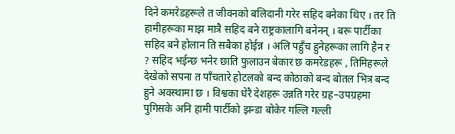दिने कमरेडहरूले त जीवनको बलिदानी गरेर सहिद बनेका थिए । तर ति हामीहरूका माझ मात्रै सहिद बने राष्ट्रकालागि बनेनन् । बरू पार्टीका सहिद बने होलान ति सबैका होईन्न । अलि पहुँच हुनेहरूका लागि हैन र ? सहिद भईन्छ भनेर छाति फुलाउन बेकार छ कमरेडहरू , तिमिहरूले देखेको सपना त पाँचतारे होटलको बन्द कोठाको बन्द बोतल भित्र बन्द हुने अवस्थामा छ । विश्वका धेरै देशहरू उन्नति गरेर ग्रह–उपग्रहमा पुगिसके अनि हामी पार्टीको झन्डा बोकेर गल्लि गल्ली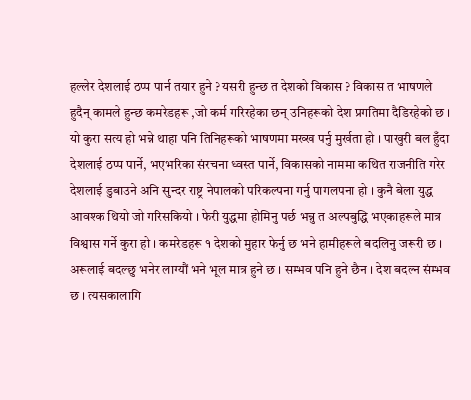हल्लेर देशलाई ठप्प पार्न तयार हुने ? यसरी हुन्छ त देशको विकास ? विकास त भाषणले हुदैन् कामले हुन्छ कमरेडहरू ,जो कर्म गरिरहेका छन् उनिहरूको देश प्रगतिमा दैडिरहेको छ । यो कुरा सत्य हो भन्ने थाहा पनि तिनिहरूको भाषणमा मख्ख पर्नु मुर्खता हो । पाखुरी बल हुँदा देशलाई ठप्प पार्ने, भएभरिका संरचना ध्वस्त पार्ने, विकासको नाममा कथित राजनीति गरेर देशलाई डुबाउने अनि सुन्दर राष्ट्र नेपालको परिकल्पना गर्नु पागलपना हो । कुनै बेला युद्ध आवश्क थियो जो गरिसकियो । फेरी युद्धमा होमिनु पर्छ भन्नु त अल्पबुद्धि भएकाहरूले मात्र विश्वास गर्ने कुरा हो । कमरेडहरू १ देशको मुहार फेर्नु छ भने हामीहरूले बदलिनु जरूरी छ । अरूलाई बदल्छु भनेर लाग्यौं भने भूल मात्र हुने छ । सम्भव पनि हुने छैन । देश बदल्न संम्भव छ । त्यसकालागि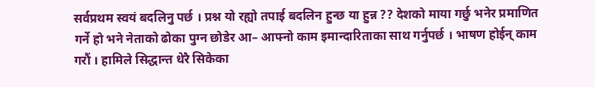सर्वप्रथम स्वयं बदलिनु पर्छ । प्रश्न यो रह्यो तपाई बदलिन हुन्छ या हुन्न ?? देशको माया गर्छु भनेर प्रमाणित गर्ने हो भने नेताको ढोका पुग्न छोडेर आ– आफ्नो काम इमान्दारिताका साथ गर्नुपर्छ । भाषण होईन् काम गरौं । हामिले सिद्धान्त धेरै सिकेका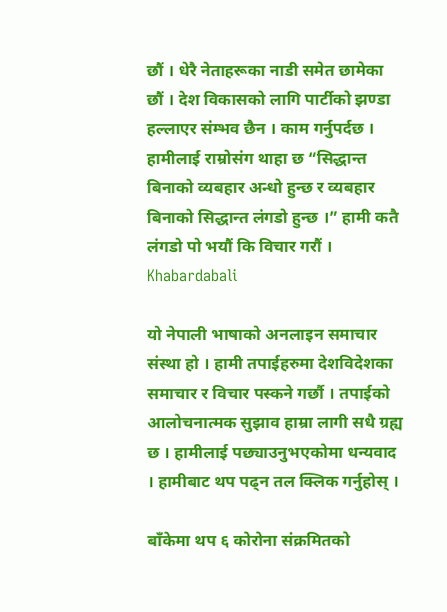छौं । धेरै नेताहरूका नाडी समेत छामेका छौं । देश विकासको लागि पार्टीको झण्डा हल्लाएर संम्भव छैन । काम गर्नुपर्दछ । हामीलाई राम्रोसंग थाहा छ “सिद्धान्त बिनाको व्यबहार अन्धो हुन्छ र व्यबहार बिनाको सिद्धान्त लंगडो हुन्छ ।” हामी कतै लंगडो पो भयौं कि विचार गरौं ।
Khabardabali

यो नेपाली भाषाको अनलाइन समाचार संस्था हो । हामी तपाईहरुमा देशविदेशका समाचार र विचार पस्कने गर्छौ । तपाईको आलोचनात्मक सुझाव हाम्रा लागी सधै ग्रह्य छ । हामीलाई पछ्याउनुभएकोमा धन्यवाद । हामीबाट थप पढ्न तल क्लिक गर्नुहोस् ।

बाँकेमा थप ६ कोरोना संक्रमितको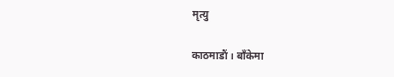मृत्यु

काठमाडौं । बाँकेमा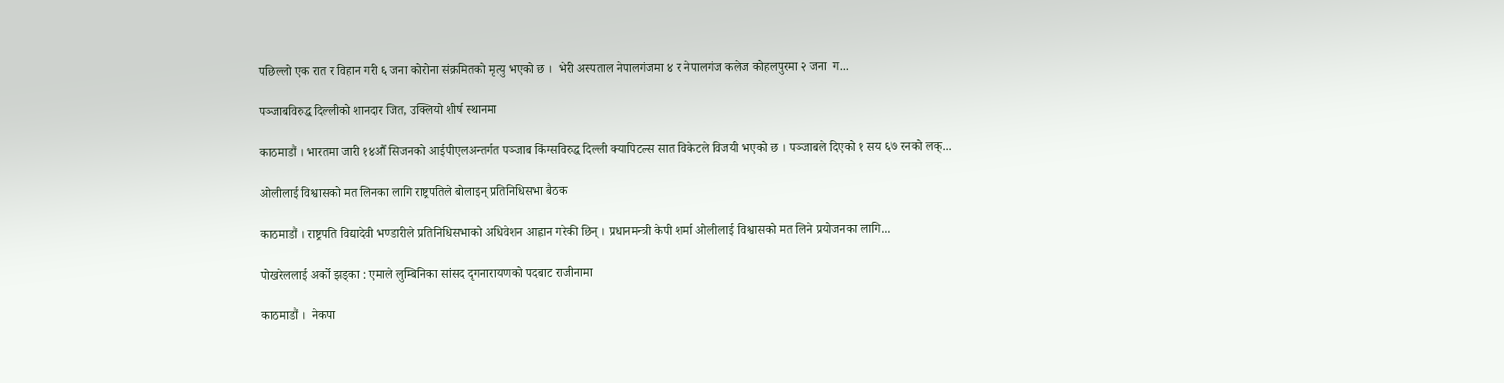पछिल्लो एक रात र विहान गरी ६ जना कोरोना संक्रमितको मृत्यु भएको छ ।  भेरी अस्पताल नेपालगंजमा ४ र नेपालगंज कलेज कोहलपुरमा २ जना  ग...

पञ्जाबविरुद्ध दिल्लीको शानदार जित, उक्लियो शीर्ष स्थानमा

काठमाडौं । भारतमा जारी १४औँ सिजनको आईपीएलअन्तर्गत पञ्जाब किंग्सविरुद्ध दिल्ली क्यापिटल्स सात विकेटले विजयी भएको छ । पञ्जाबले दिएको १ सय ६७ रनको लक्...

ओलीलाई विश्वासको मत लिनका लागि राष्ट्रपतिले बोलाइन् प्रतिनिधिसभा बैठक

काठमाडौं । राष्ट्रपति विद्यादेवी भण्डारीले प्रतिनिधिसभाको अधिवेशन आह्वान गरेकी छिन् । प्रधानमन्त्री केपी शर्मा ओलीलाई विश्वासको मत लिने प्रयोजनका लागि...

पोखरेललाई अर्को झड्का : एमाले लुम्बिनिका सांसद दृगनारायणको पदबाट राजीनामा

काठमाडौं ।  नेकपा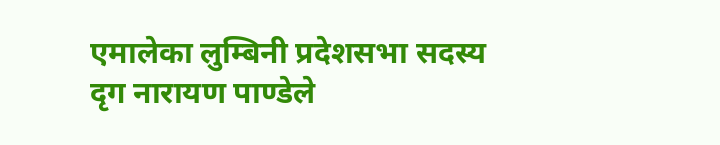एमालेका लुम्बिनी प्रदेशसभा सदस्य दृग नारायण पाण्डेले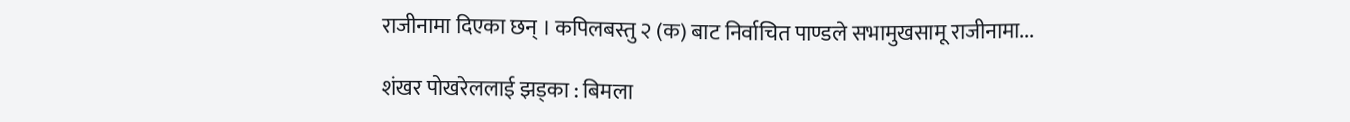राजीनामा दिएका छन् । कपिलबस्तु २ (क) बाट निर्वाचित पाण्डले सभामुखसामू राजीनामा...

शंखर पोखरेललाई झड्का : बिमला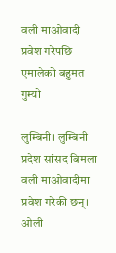वली माओवादी प्रवेश गरेपछि एमालेको बहुमत गुम्यो

लुम्बिनी। लुम्बिनी प्रदेश सांसद बिमला वली माओवादीमा प्रवेश गरेकी छन्। ओली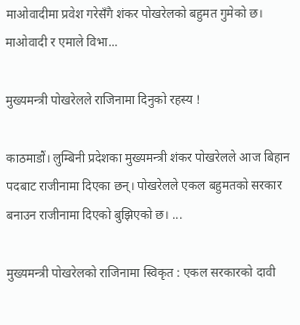माओवादीमा प्रवेश गरेसँगै शंकर पोखरेलको बहुमत गुमेको छ।  माओवादी र एमाले विभा...

मुख्यमन्त्री पोखरेलले राजिनामा दिनुको रहस्य !

काठमाडौं। लुम्बिनी प्रदेशका मुख्यमन्त्री शंकर पोखरेलले आज बिहान पदबाट राजीनामा दिएका छन्। पोखरेलले एकल बहुमतको सरकार बनाउन राजीनामा दिएको बुझिएको छ। ...

मुख्यमन्त्री पोखरेलको राजिनामा स्विकृत : एकल सरकारको दावी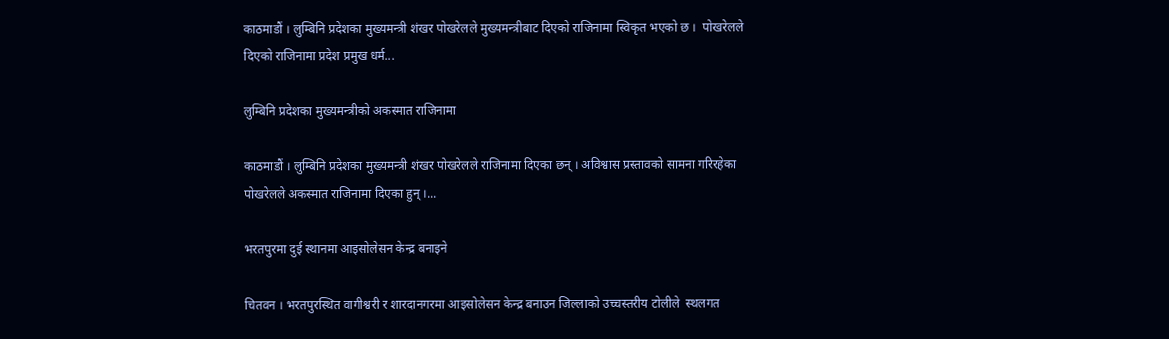काठमाडौं । लुम्बिनि प्रदेशका मुख्यमन्त्री शंखर पोखरेलले मुख्यमन्त्रीबाट दिएको राजिनामा स्विकृत भएको छ ।  पोखरेलले दिएको राजिनामा प्रदेश प्रमुख धर्म...

लुम्बिनि प्रदेशका मुख्यमन्त्रीको अकस्मात राजिनामा

काठमाडौं । लुम्बिनि प्रदेशका मुख्यमन्त्री शंखर पोखरेलले राजिनामा दिएका छन् । अविश्वास प्रस्तावको सामना गरिरहेका पोखरेलले अकस्मात राजिनामा दिएका हुन् ।...

भरतपुरमा दुई स्थानमा आइसोलेसन केन्द्र बनाइने

चितवन । भरतपुरस्थित वागीश्वरी र शारदानगरमा आइसोलेसन केन्द्र बनाउन जिल्लाको उच्चस्तरीय टोलीले  स्थलगत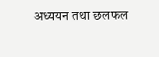अध्ययन तथा छलफल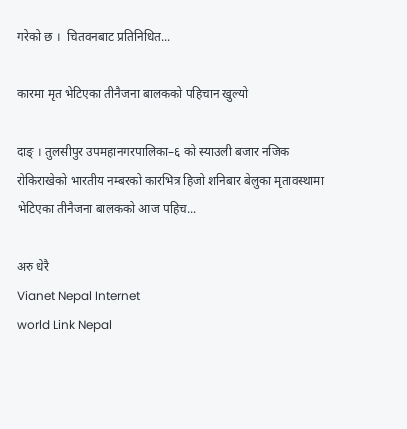गरेको छ ।  चितवनबाट प्रतिनिधित...

कारमा मृत भेटिएका तीनैजना बालकको पहिचान खुल्यो

दाङ् । तुलसीपुर उपमहानगरपालिका–६ को स्याउली बजार नजिक रोकिराखेको भारतीय नम्बरको कारभित्र हिजो शनिबार बेलुका मृतावस्थामा भेटिएका तीनैजना बालकको आज पहिच...

अरु धेरै
Vianet Nepal Internet
world Link Nepal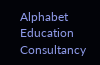Alphabet Education Consultancy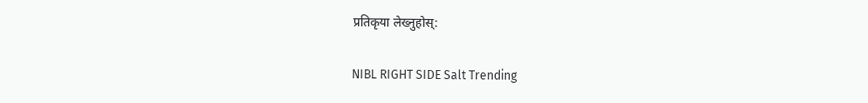प्रतिकृया लेख्नुहोस्:

NIBL RIGHT SIDE Salt Trending